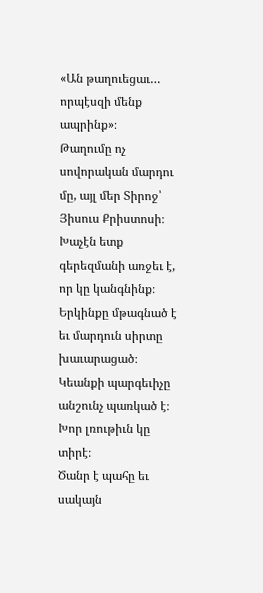«Ան թաղուեցաւ… որպէսզի մենք ապրինք»։
Թաղումը ոչ սովորական մարդու մը, այլ մեր Տիրոջ՝ Յիսուս Քրիստոսի։
Խաչէն ետք գերեզմանի առջեւ է, որ կը կանգնինք։
Երկինքը մթագնած է եւ մարդուն սիրտը խաւարացած։
Կեանքի պարգեւիչը անշունչ պառկած է։
Խոր լռութիւն կը տիրէ։
Ծանր է պահը եւ սակայն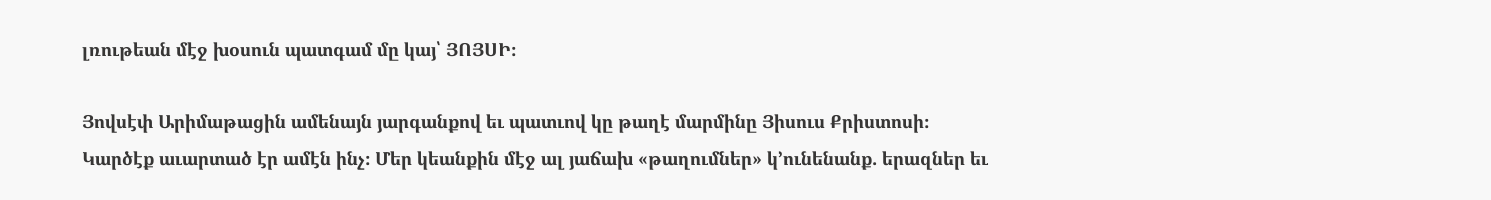լռութեան մէջ խօսուն պատգամ մը կայ՝ ՅՈՅՍԻ։

Յովսէփ Արիմաթացին ամենայն յարգանքով եւ պատւով կը թաղէ մարմինը Յիսուս Քրիստոսի։
Կարծէք աւարտած էր ամէն ինչ։ Մեր կեանքին մէջ ալ յաճախ «թաղումներ» կ՚ունենանք. երազներ եւ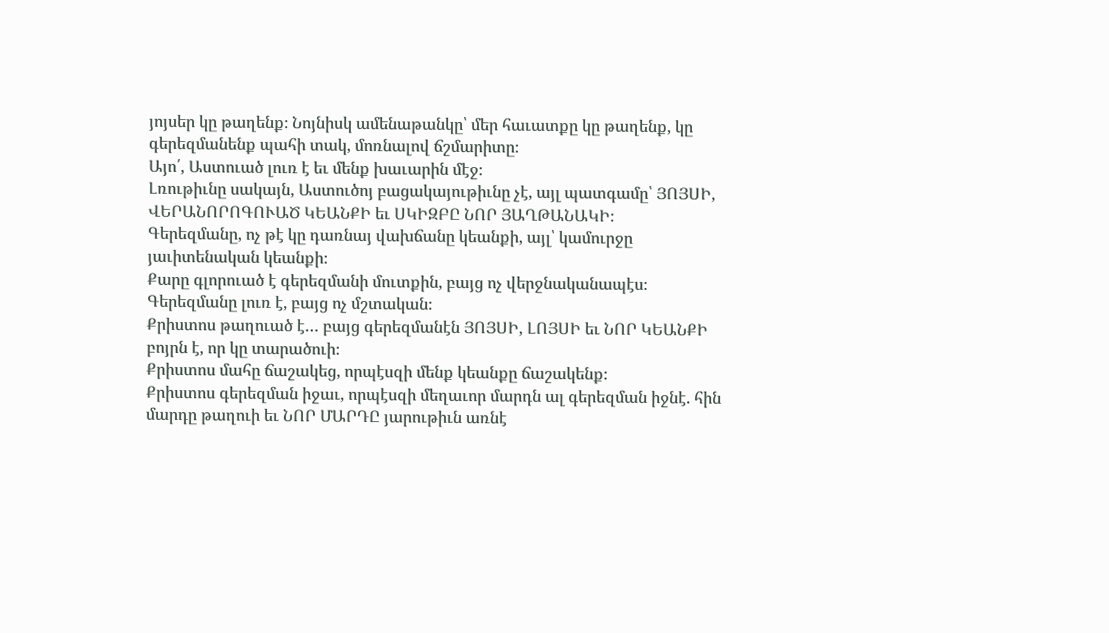յոյսեր կը թաղենք։ Նոյնիսկ ամենաթանկը՝ մեր հաւատքը կը թաղենք, կը գերեզմանենք պահի տակ, մոռնալով ճշմարիտը։
Այո՛, Աստուած լուռ է եւ մենք խաւարին մէջ։
Լռութիւնը սակայն, Աստուծոյ բացակայութիւնը չէ, այլ պատգամը՝ ՅՈՅՍԻ, ՎԵՐԱՆՈՐՈԳՈՒԱԾ ԿԵԱՆՔԻ եւ ՍԿԻԶԲԸ ՆՈՐ ՅԱՂԹԱՆԱԿԻ։
Գերեզմանը, ոչ թէ կը դառնայ վախճանը կեանքի, այլ՝ կամուրջը յաւիտենական կեանքի։
Քարը գլորուած է գերեզմանի մուտքին, բայց ոչ վերջնականապէս։
Գերեզմանը լուռ է, բայց ոչ մշտական։
Քրիստոս թաղուած է… բայց գերեզմանէն ՅՈՅՍԻ, ԼՈՅՍԻ եւ ՆՈՐ ԿԵԱՆՔԻ բոյրն է, որ կը տարածուի։
Քրիստոս մահը ճաշակեց, որպէսզի մենք կեանքը ճաշակենք։
Քրիստոս գերեզման իջաւ, որպէսզի մեղաւոր մարդն ալ գերեզման իջնէ. հին մարդը թաղուի եւ ՆՈՐ ՄԱՐԴԸ յարութիւն առնէ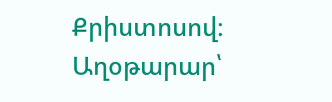Քրիստոսով։
Աղօթարար՝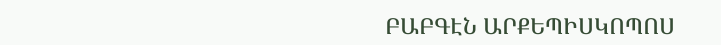ԲԱԲԳԷՆ ԱՐՔԵՊԻՍԿՈՊՈՍ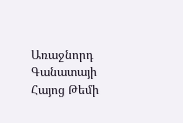Առաջնորդ
Գանատայի Հայոց Թեմի